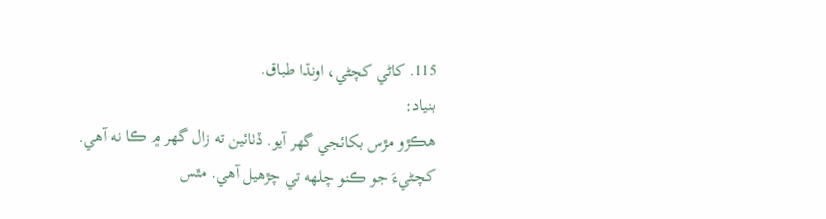115. کاڻي کچڻي، اونڌا طباق.
بنياد:
هڪڙو مڙس بکائجي گهر آيو. ڏٺائين ته زال گهر ۾ ڪا نه آهي. کچڻيءَ جو ڪنو چلهه تي چڙھيل آھي. مٿس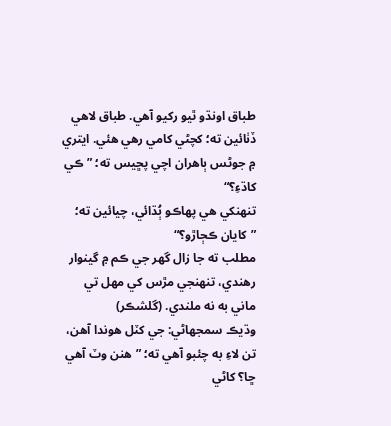طباق اونڌو ٿيو رکيو آهي. طباق لاهي ڏٺائين ته؛ کچڻي کامي رهي هئي. ايتري ۾ جوڻس ٻاهران اچي پڇيس ته؛ ”ڪي کاڌءِ؟“
تنھنکي هي پھاڪو ٻُڌائي، چيائين ته؛ ”کايان ڪڄاڙو؟“
مطلب ته جا زال گهر جي ڪم ۾ گينوار رهندي، تنھنجي مڙس کي مھل تي ماني به نه ملندي. (گلشڪر)
وڌيڪ سمجهاڻي: جي کٽل هوندا آهن، تن لاءِ به چئبو آهي ته؛ ”هنن وٽ آهي ڇا؟ کاڻي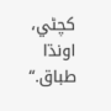کچڻي، اونڌا طباق.“